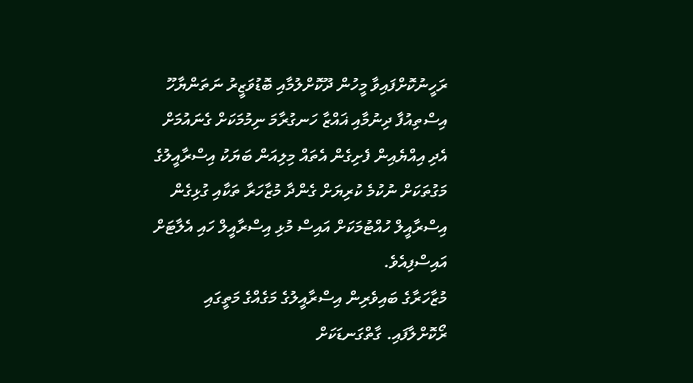ރަހީނުކޮށްފައިވާ މީހުން ދޫކޮށްލުމާއި ބޮޑުވަޒީރު ނަތަންޔާހޫ އިސްތިއުފާ ދިނުމާއި ޣައްޒާ ހަނގުރާމަ ނިމުމަކަށް ގެނައުމަށް އެދި އިއްޔެއިން ފެށިގެން އެތައް މިލިއަން ބަޔަކު އިސްރާއީލުގެ މަގުތަކަށް ނުކުމެ ކުރިޔަށް ގެންދާ މުޒާހަރާ ތަކާއި ގުޅިގެން އިސްރާއީލް ހުއްޓުމަކަށް އައިސް މުޅި އިސްރާއީލް ހައި އެލާޓަށް އައިސްފިއެވެ.
މުޒާހަރާގެ ބައިވެރިން އިސްރާއީލުގެ މަގެއްގެ މަތީގައި ރޯކޮށްލާފައި. ގާތްގަނޑަކަށް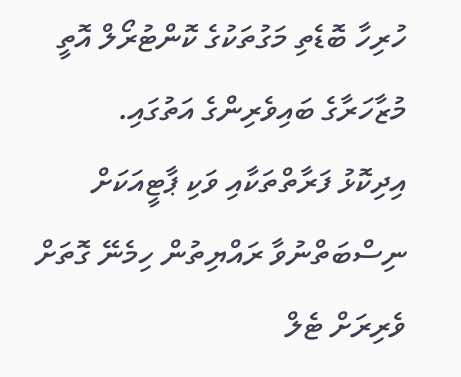ހުރިހާ ބޮޑެތި މަގުތަކުގެ ކޮންޓުރޯލް އޮތީ މުޒާހަރާގެ ބައިވެރިންގެ އަތުގައި.
އިދިކޮޅު ފަރާތްތަކާއި ވަކި ޕާޓީއަކަށް ނިސްބަތްނުވާ ރައްޔިތުން ހިމެނޭ ގޮތަށް ވެރިރަށް ޓެލް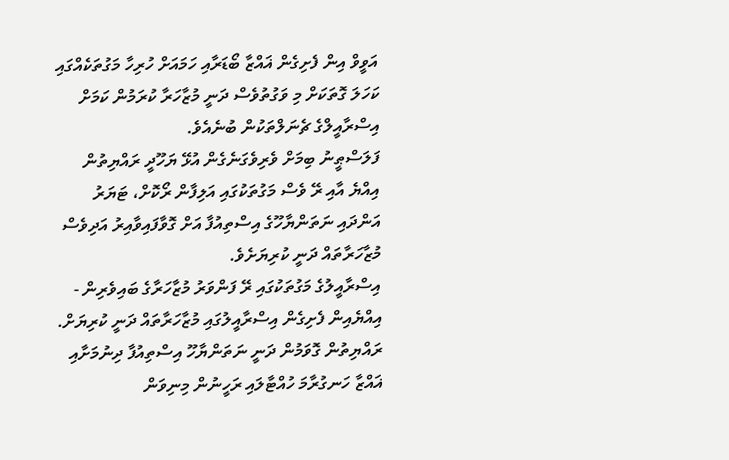އަވީވް އިން ފެށިގެން ޣައްޒާ ބޯޑަރާއި ހަމައަށް ހުރިހާ މަގުތަކެއްގައި ކަހަލަ ގޮތަކަށް މި ވަގުތުވެސް ދަނީ މުޒާހަރާ ކުރަމުން ކަމަށް އިސްރާއީލްގެ ޗެނަލްތަކުން ބުނެއެވެ.
ފަލަސްޠީނު ބިމަށް ވެރިވެގަނެގެން އުޅޭ ޔަހޫދީ ރައްޔިތުން އިއްޔެ އާއި ރޭ ވެސް މަގުތަކުގައި އަލިފާން ރޯކޮށް، ޓަޔަރު އަންދައި ނަތަންޔާހޫގެ އިސްތިއުފާ އަށް ގޮވާފައިވާއިރު އަދިވެސް މުޒާހަރާތައް ދަނީ ކުރިޔަށެވެ.
އިސްރާއީލުގެ މަގުތަކުގައި ރޭ ފަންވަރު މުޒާހަރާގެ ބައިވެރިން - އިއްޔެއިން ފެށިގެން އިސްރާއީލުގައި މުޒާހަރާތައް ދަނީ ކުރިޔަށް. ރައްޔިތުން ގޮވަމުން ދަނީ ނަތަންޔާހޫ އިސްތިއުފާ ދިނުމަށާއި ޣައްޒާ ހަނގުރާމަ ހުއްޓާލައި ރަހީނުން މިނިވަން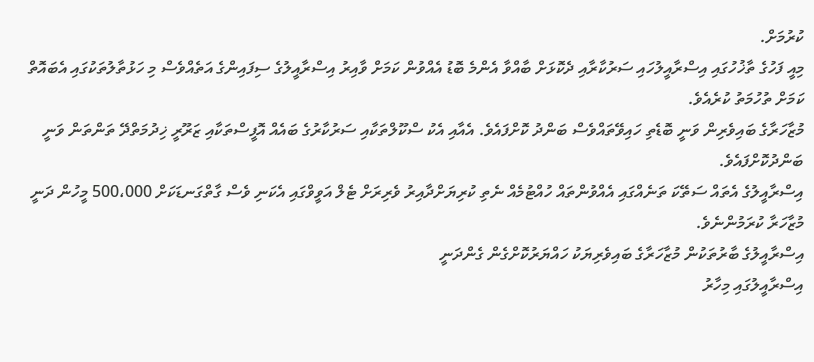ކުރުމަށް.
މިއީ ފަހުގެ ތާޚުހުގައި އިސްރާއީލުހައި ސަރުކާރާއި ދެކޮޅަށް ބާއްވާ އެންމެ ބޮޑު އެއްވުން ކަމަށް ވާއިރު އިސްރާއީލުގެ ސިފައިންގެ އަތެއްވެސް މި ހަޅުތާލުތަކުގައި އެބައޮތް ކަމަށް ތުހުމަތު ކުރެއެވެ.
މުޒާހަރާގެ ބައިވެރިން ވަނީ ބޮޑެތި ހައިވޭތައްވެސް ބަންދު ކޮށްފައެވެ. އެއާއި އެކު ސްކޫލްތަކާއި ސަރުކާރުގެ ބައެއް އޮފީސްތަކާއި ޒަރޫރީ ޚިދުމަތްދޭ ތަންތަން ވަނީ ބަންދުކޮށްފައެވެ.
އިސްރާއީލުގެ އެތައް ސަތޭކަ ތަނެއްގައި އެއްވުންތައް ހުއްޓުމެއް ނެތި ކުރިޔަށްދާއިރު ވެރިރަށް ޓެލް އަވީވްގައި އެކަނި ވެސް ގާތްގަނޑަކަށް 500،000 މީހުން ދަނީ މުޒާހަރާ ކުރަމުންނެވެ.
އިސްރާއީލުގެ ބާރުތަކުން މުޒާހަރާގެ ބައިވެރިޔަކު ހައްޔަރުކޮށްގެން ގެންދަނީ
އިސްރާއީލުގައި މިހާރު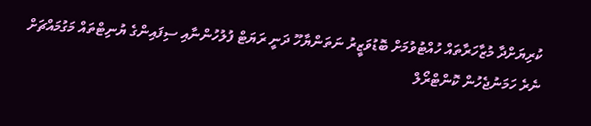ކުރިޔަށްދާ މުޒާހަރާތައް ހުއްޓުވުމަށް ބޮޑުވަޒީރު ނަތަންޔާހޫ ދަނީ ރަޔަޓް ފުލުހުންނާއި ސިފައިންގެ ޔުނިޓްތައް މަގުމައްޗަށް ނެރެ ހަމަނުޖެހުން ކޮންޓްރޯލް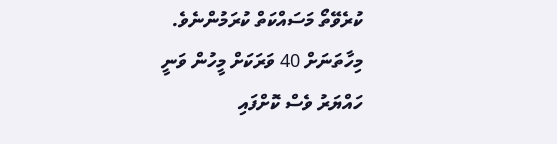ކުރެވޭތޯ މަސައްކަތް ކުރަމުންނެވެ. މިހާތަނަށް 40 ވަރަކަށް މީހުން ވަނީ ހައްޔަރު ވެސް ކޮށްފައި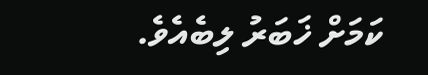ކަމަށް ޚަބަރު ލިބެއެވެ.